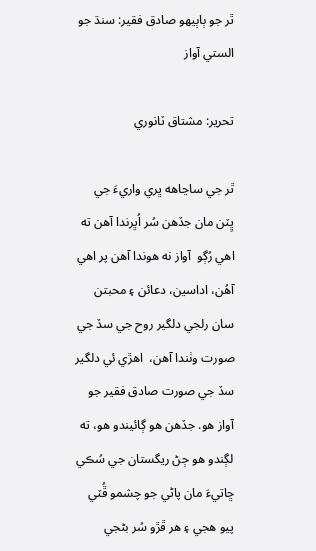ٿر جو ٻاٻيهو صادق فقير: سنڌ جو الستي آواز

تحرير: مشتاق ٽانوري

ٿر جي ساڃاهه ڀري واريءَ جي ڀِٽن مان جڏهن سُر اُڀرندا آهن ته اهي رُڳو  آواز نه هوندا آهن پر اهي آهُن، اداسين، دعائن ۽ محبتن سان رلجي دلگير روح جي سڏ جي صورت وٺندا آهن،  اهڙي ئي دلگير سڏ جي صورت صادق فقير جو آواز هو. جڏهن هو ڳائيندو هو، ته لڳندو هو ڄڻ ريگستان جي سُڪي ڇاتيءَ مان پاڻي جو چشمو ڦُٽي پيو هجي ۽ هر ڦڙو سُر بڻجي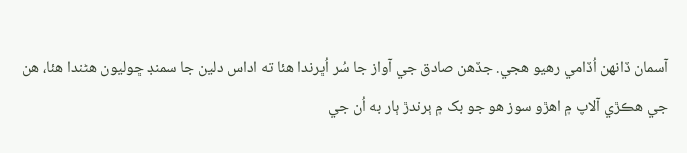آسمان ڏانهن اُڏامي رهيو هجي. جڏهن صادق جي آواز جا سُر اُڀرندا هئا ته اداس دلين جا سمنڊ ڇوليون هڻندا هئا، هن جي هڪڙي آلاپ ۾ اهڙو سوز هو جو بک ۾ ٻرندڙ ٻار به اُن جي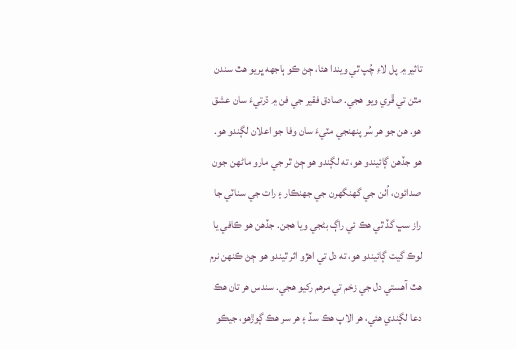تاثير ۾ پل لاءِ چُپ ٿي ويندا هئا، ڄڻ ڪو ٻاجھه ڀريو هٿ سندن مٿن تي ڦري ويو هجي. صادق فقير جي فن ۾ ڌرتيءَ سان عشق هو. هن جو هر سُر پنهنجي مٽيءَ سان وفا جو اعلان لڳندو هو. هو جڏهن ڳائيندو هو، ته لڳندو هو ڄڻ ٿر جي مارو ماڻهن جون صدائون، اُٺن جي گهنگهرن جي جهنڪار ۽ رات جي سناٽي جا راز سڀ گڏ ٿي هڪ ئي راڳ بڻجي ويا هجن. جڏهن هو ڪافي يا لوڪ گيت ڳائيندو هو، ته دل تي اهڙو اثر ٿيندو هو ڄڻ ڪنهن نرم هٿ آهستي دل جي زخم تي مرهم رکيو هجي. سندس هر تان هڪ دعا لڳندي هئي، هر الاپ هڪ سڏ ۽ هر سر هڪ ڳوڙهو، جيڪو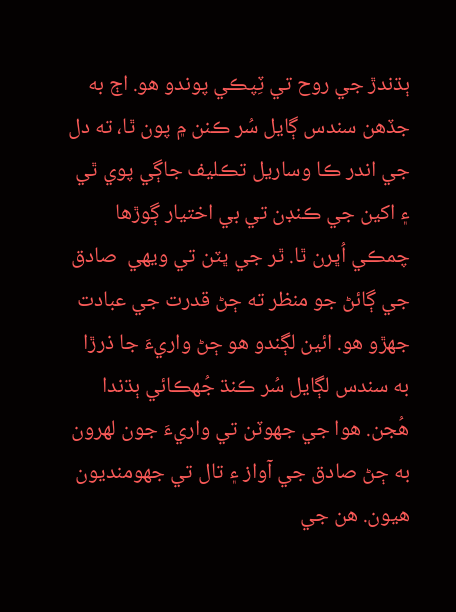ٻڌندڙ جي روح تي ٽِپڪي پوندو هو. اڄ به جڏهن سندس ڳايل سُر ڪنن ۾ پون ٿا، ته دل جي اندر ڪا وساريل تڪليف جاڳي پوي ٿي ۽ اکين جي ڪنڊن تي بي اختيار ڳوڙها چمڪي اُڀرن ٿا. ٿر جي ڀٽن تي ويهي  صادق جي ڳائڻ جو منظر ته ڄڻ قدرت جي عبادت جهڙو هو. ائين لڳندو هو ڄڻ واريءَ جا ذرڙا به سندس لڳايل سُر ڪنڌ جُهڪائي ٻڌندا هُجن. هوا جي جھوٽن تي واريءَ جون لهرون به ڄڻ صادق جي آواز ۽ تال تي جهومنديون هيون. هن جي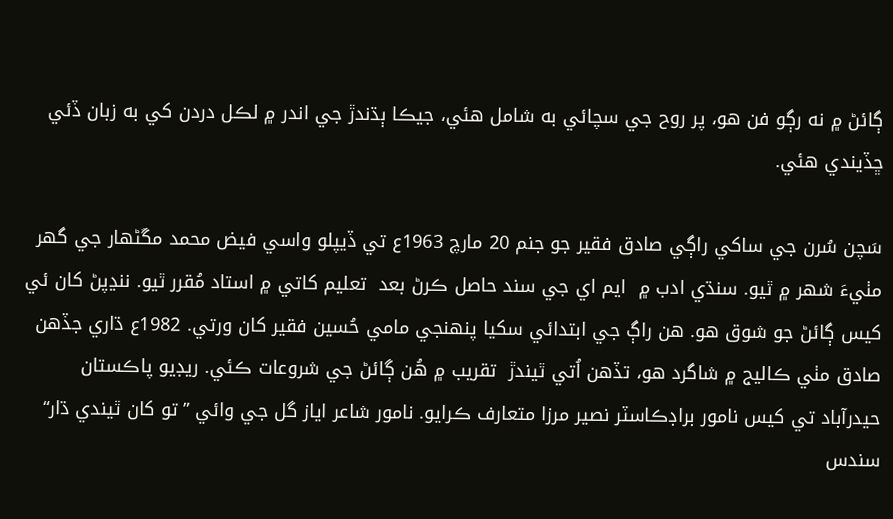ڳائڻ ۾ نه رڳو فن هو، پر روح جي سچائي به شامل هئي، جيڪا ٻڌندڙ جي اندر ۾ لڪل دردن کي به زبان ڏئي ڇڏيندي هئي.

سَچن سُرن جي ساکي راڳي صادق فقير جو جنم 20 مارچ 1963ع تي ڏيپلو واسي فيض محمد مڱڻهار جي گھر مٺيءَ شهر ۾ ٿيو. سنڌي ادب ۾  ايم اي جي سند حاصل ڪرڻ بعد  تعليم کاتي ۾ استاد مُقرر ٿيو. ننڍپڻ کان ئي کيس ڳائڻ جو شوق هو. هن راڳ جي ابتدائي سکيا پنهنجي مامي حُسين فقير کان ورتي. 1982ع ڌاري جڏهن صادق مٺي ڪاليج ۾ شاگرد هو، تڏهن اُتي ٿيندڙ  تقريب ۾ هُن ڳائڻ جي شروعات ڪئي. ريڊيو پاڪستان حيدرآباد تي کيس نامور براڊڪاسٽر نصير مرزا متعارف ڪرايو. نامور شاعر اياز گل جي وائي ”تو کان ٿيندي ڌار“ سندس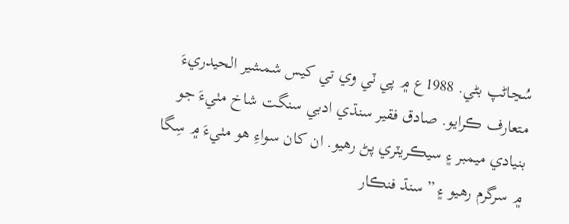سُڃاڻپ بڻي. 1988ع ۾ پي ٽي وي تي کيس شمشير الحيدريءَ متعارف ڪرايو. صادق فقير سنڌي ادبي سنگت شاخ مٺيءَ جو بنيادي ميمبر ۽ سيڪريٽري پڻ رهيو. ان کان سواءِ هو مٺيءَ ۾ سِگا ۾ سرگرم رهيو ۽ ”سنڌ فنڪار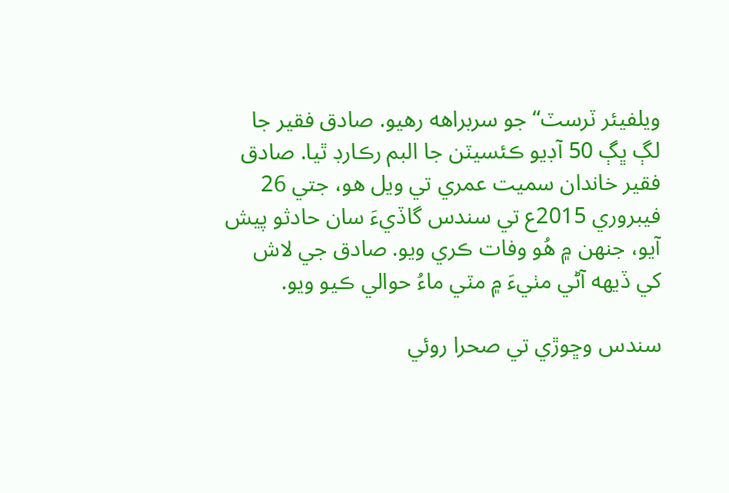ويلفيئر ٽرسٽ“ جو سربراهه رهيو. صادق فقير جا لڳ ڀڳ 50 آڊيو ڪئسيٽن جا البم رڪارڊ ٿيا. صادق فقير خاندان سميت عمري تي ويل هو، جتي 26 فيبروري 2015ع تي سندس گاڏيءَ سان حادثو پيش آيو، جنهن ۾ هُو وفات ڪري ويو. صادق جي لاش کي ڏيهه آڻي مٺيءَ ۾ مٽي ماءُ حوالي ڪيو ويو.

سندس وڇوڙي تي صحرا روئي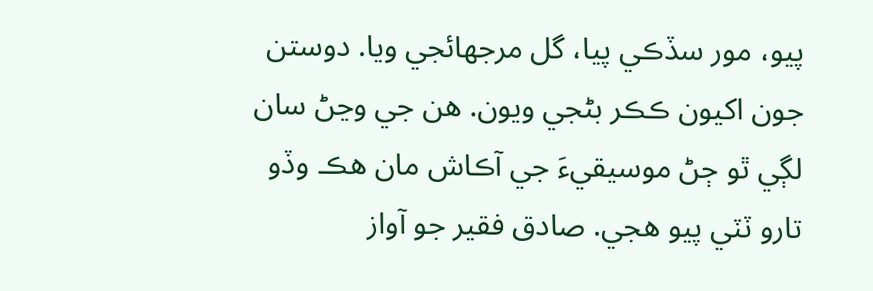پيو، مور سڏڪي پيا، گل مرجهائجي ويا. دوستن جون اکيون ڪڪر بڻجي ويون. هن جي وڃڻ سان لڳي ٿو ڄڻ موسيقيءَ جي آڪاش مان هڪ وڏو تارو ٽٽي پيو هجي. صادق فقير جو آواز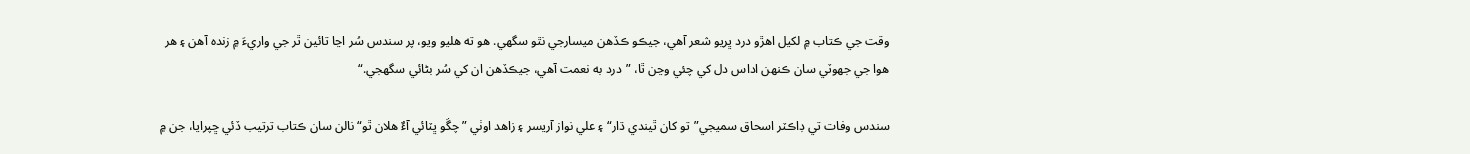وقت جي ڪتاب ۾ لکيل اهڙو درد ڀريو شعر آهي، جيڪو ڪڏهن ميسارجي نٿو سگهي. هو ته هليو ويو، پر سندس سُر اڃا تائين ٿر جي واريءَ ۾ زنده آهن ۽ هر هوا جي جهوٽي سان ڪنهن اداس دل کي چئي وڃن ٿا، ”درد به نعمت آهي، جيڪڏهن ان کي سُر بڻائي سگهجي.“

سندس وفات تي ڊاڪٽر اسحاق سميجي”تو کان ٿيندي ڌار“ ۽ علي نواز آريسر ۽ زاهد اوٺي ”چڱو ڀٽائي آءٌ هلان ٿو“ نالن سان ڪتاب ترتيب ڏئي ڇپرايا، جن ۾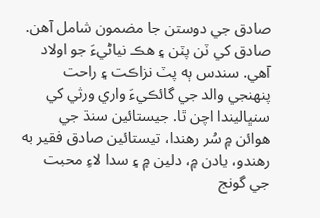صادق جي دوستن جا مضمون شامل آهن. صادق کي ٽن پٽن ۽ هڪ نياڻيءَ جو اولاد آهي. سندس ٻه پٽ نزاڪت ۽ راحت پنهنجي والد جي گائڪيءَ واري ورثي کي سنڀاليندا اچن ٿا. جيستائين سنڌ جي هوائن ۾ سُر رهندا، تيستائين صادق فقير به رهندو، يادن ۾، دلين ۾ ۽ سدا لاءِ محبت جي گونج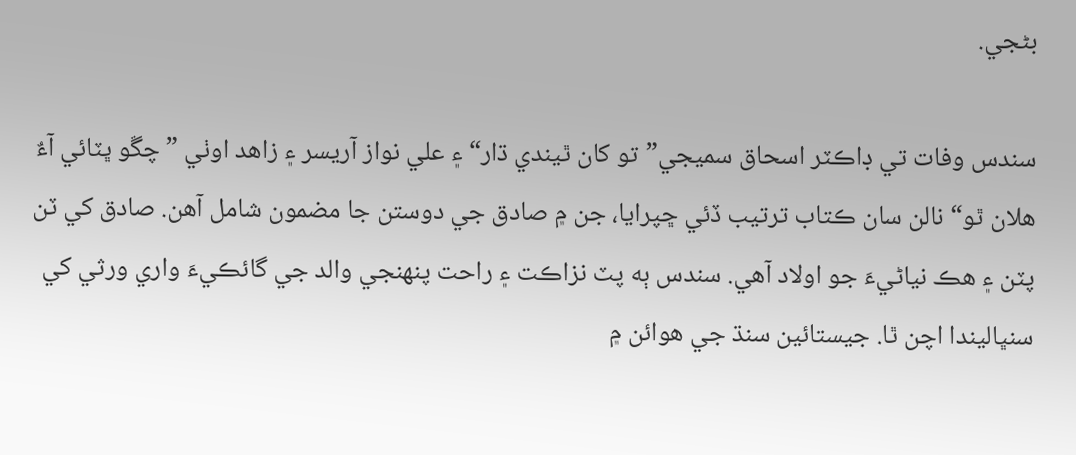بڻجي.

سندس وفات تي ڊاڪٽر اسحاق سميجي”تو کان ٿيندي ڌار“ ۽ علي نواز آريسر ۽ زاهد اوٺي ”چڱو ڀٽائي آءٌ هلان ٿو“ نالن سان ڪتاب ترتيب ڏئي ڇپرايا، جن ۾ صادق جي دوستن جا مضمون شامل آهن. صادق کي ٽن پٽن ۽ هڪ نياڻيءَ جو اولاد آهي. سندس ٻه پٽ نزاڪت ۽ راحت پنهنجي والد جي گائڪيءَ واري ورثي کي سنڀاليندا اچن ٿا. جيستائين سنڌ جي هوائن ۾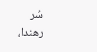سُر رهندا،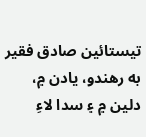تيستائين صادق فقير به رهندو، يادن ۾، دلين ۾ ۽ سدا لاءِ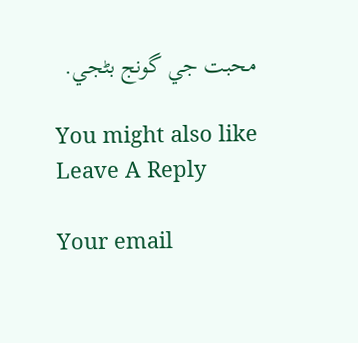محبت جي گونج بڻجي.

You might also like
Leave A Reply

Your email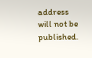address will not be published.